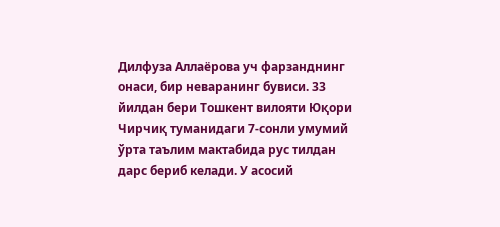Дилфуза Аллаёрова уч фарзанднинг онаси, бир неваранинг бувиси. 33 йилдан бери Тошкент вилояти Юқори Чирчиқ туманидаги 7-сонли умумий ўрта таълим мактабида рус тилдан дарс бериб келади. У асосий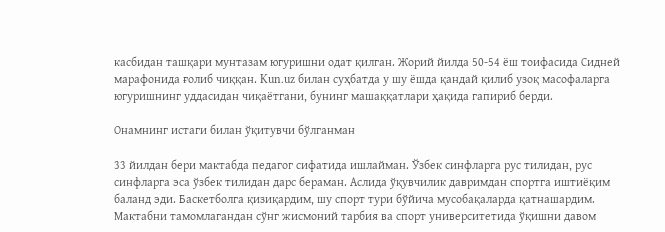касбидан ташқари мунтазам югуришни одат қилган. Жорий йилда 50-54 ёш тоифасида Сидней марафонида ғолиб чиққан. Kun.uz билан суҳбатда у шу ёшда қандай қилиб узоқ масофаларга югуришнинг уддасидан чиқаётгани, бунинг машаққатлари ҳақида гапириб берди.

Онамнинг истаги билан ўқитувчи бўлганман

33 йилдан бери мактабда педагог сифатида ишлайман. Ўзбек синфларга рус тилидан, рус синфларга эса ўзбек тилидан дарс бераман. Аслида ўқувчилик давримдан спортга иштиёқим баланд эди. Баскетболга қизиқардим, шу спорт тури бўйича мусобақаларда қатнашардим. Мактабни тамомлагандан сўнг жисмоний тарбия ва спорт университетида ўқишни давом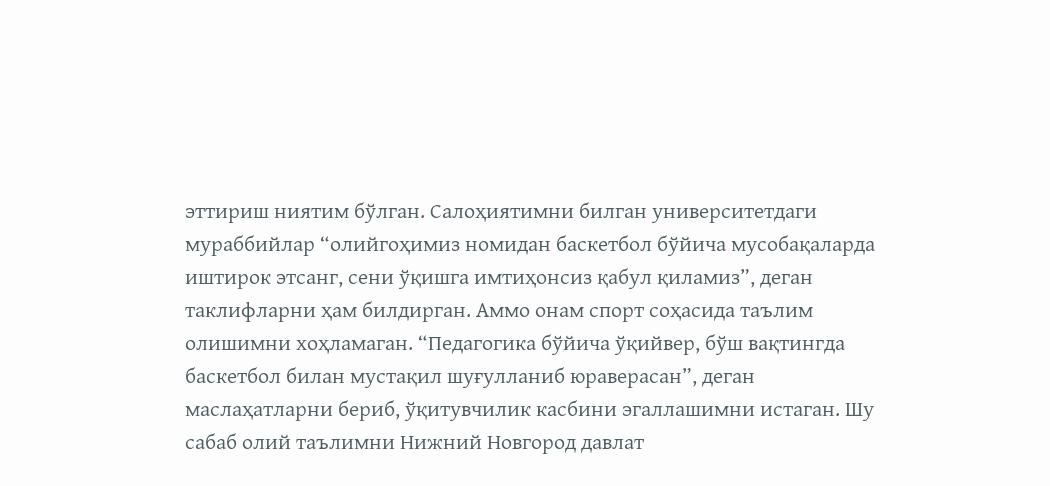эттириш ниятим бўлган. Салоҳиятимни билган университетдаги мураббийлар “олийгоҳимиз номидан баскетбол бўйича мусобақаларда иштирок этсанг, сени ўқишга имтиҳонсиз қабул қиламиз”, деган таклифларни ҳам билдирган. Аммо онам спорт соҳасида таълим олишимни хоҳламаган. “Педагогика бўйича ўқийвер, бўш вақтингда баскетбол билан мустақил шуғулланиб юраверасан”, деган маслаҳатларни бериб, ўқитувчилик касбини эгаллашимни истаган. Шу сабаб олий таълимни Нижний Новгород давлат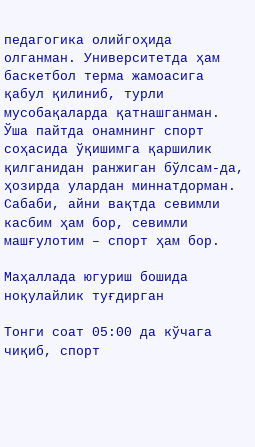педагогика олийгоҳида олганман. Университетда ҳам баскетбол терма жамоасига қабул қилиниб, турли мусобақаларда қатнашганман. Ўша пайтда онамнинг спорт соҳасида ўқишимга қаршилик қилганидан ранжиган бўлсам-да, ҳозирда улардан миннатдорман. Сабаби, айни вақтда севимли касбим ҳам бор, севимли машғулотим – спорт ҳам бор.

Маҳаллада югуриш бошида ноқулайлик туғдирган

Тонги соат 05:00 да кўчага чиқиб, спорт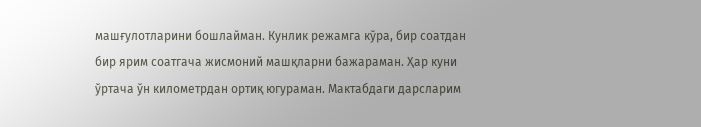машғулотларини бошлайман. Кунлик режамга кўра, бир соатдан бир ярим соатгача жисмоний машқларни бажараман. Ҳар куни ўртача ўн километрдан ортиқ югураман. Мактабдаги дарсларим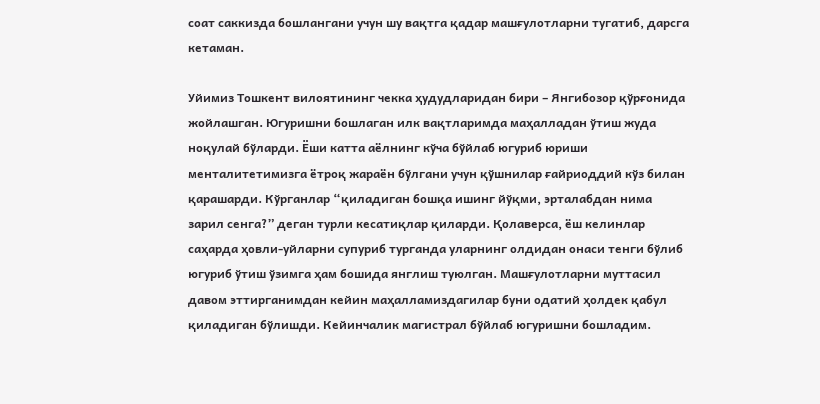соат саккизда бошлангани учун шу вақтга қадар машғулотларни тугатиб, дарсга кетаман.

Уйимиз Тошкент вилоятининг чекка ҳудудларидан бири – Янгибозор қўрғонида жойлашган. Югуришни бошлаган илк вақтларимда маҳалладан ўтиш жуда ноқулай бўларди. Ёши катта аёлнинг кўча бўйлаб югуриб юриши менталитетимизга ётроқ жараён бўлгани учун қўшнилар ғайриоддий кўз билан қарашарди. Кўрганлар “қиладиган бошқа ишинг йўқми, эрталабдан нима зарил сенга?” деган турли кесатиқлар қиларди. Қолаверса, ёш келинлар саҳарда ҳовли-уйларни супуриб турганда уларнинг олдидан онаси тенги бўлиб югуриб ўтиш ўзимга ҳам бошида янглиш туюлган. Машғулотларни муттасил давом эттирганимдан кейин маҳалламиздагилар буни одатий ҳолдек қабул қиладиган бўлишди. Кейинчалик магистрал бўйлаб югуришни бошладим.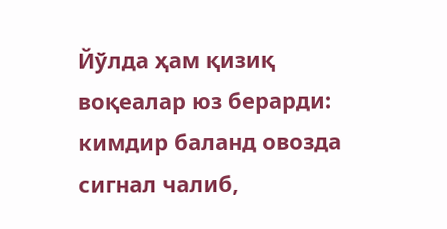Йўлда ҳам қизиқ воқеалар юз берарди: кимдир баланд овозда сигнал чалиб,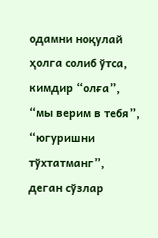одамни ноқулай ҳолга солиб ўтса, кимдир “олға”, “мы верим в тебя”, “югуришни тўхтатманг”, деган сўзлар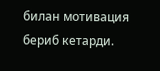билан мотивация бериб кетарди.